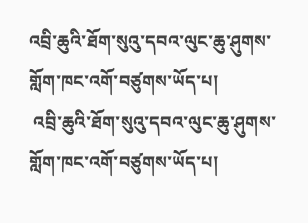འབྲི་ཆུའི་ཐོག་སུའུ་དབའ་ལུང་ཆུ་ཤུགས་གློག་ཁང་འགོ་བཙུགས་ཡོད་པ།
 འབྲི་ཆུའི་ཐོག་སུའུ་དབའ་ལུང་ཆུ་ཤུགས་གློག་ཁང་འགོ་བཙུགས་ཡོད་པ།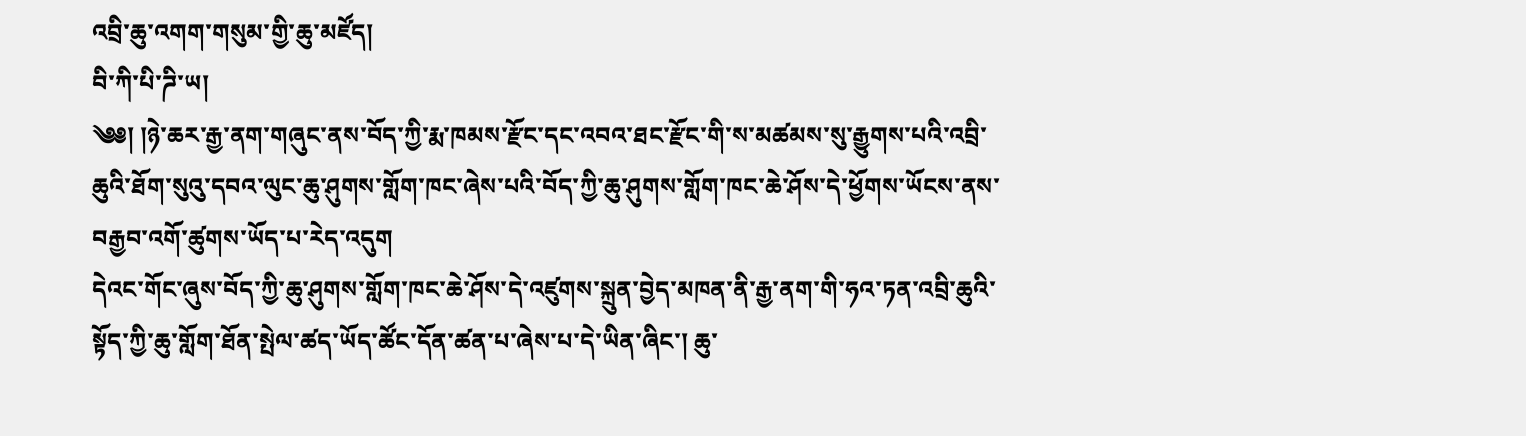འབྲི་ཆུ་འགག་གསུམ་གྱི་ཆུ་མཛོད།
བི་ཀི་པི་ཌི་ཡ།
༄༅། །ཉེ་ཆར་རྒྱ་ནག་གཞུང་ནས་བོད་ཀྱི་རྨ་ཁམས་རྫོང་དང་འབའ་ཐང་རྫོང་གི་ས་མཚམས་སུ་རྒྱུགས་པའི་འབྲི་ཆུའི་ཐོག་སུའུ་དབའ་ལུང་ཆུ་ཤུགས་གློག་ཁང་ཞེས་པའི་བོད་ཀྱི་ཆུ་ཤུགས་གློག་ཁང་ཆེ་ཤོས་དེ་ཕྱོགས་ཡོངས་ནས་བརྒྱབ་འགོ་ཚུགས་ཡོད་པ་རེད་འདུག
དེའང་གོང་ཞུས་བོད་ཀྱི་ཆུ་ཤུགས་གློག་ཁང་ཆེ་ཤོས་དེ་འཛུགས་སྐྲུན་བྱེད་མཁན་ནི་རྒྱ་ནག་གི་ཧའ་ཏན་འབྲི་ཆུའི་སྟོད་ཀྱི་ཆུ་གློག་ཐོན་སྤེལ་ཚད་ཡོད་ཚོང་དོན་ཚན་པ་ཞེས་པ་དེ་ཡིན་ཞིང་། ཆུ་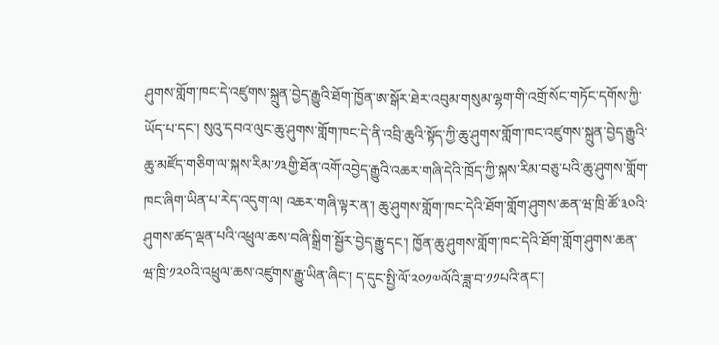ཤུགས་གློག་ཁང་དེ་འཛུགས་སྐྲུན་བྱེད་རྒྱུའི་ཐོག་ཁྱོན་ཨ་སྒོར་ཐེར་འབུམ་གསུམ་ལྷག་གི་འགྲོ་སོང་གཏོང་དགོས་ཀྱི་ཡོད་པ་དང་། སུའུ་དབའ་ལུང་ཆུ་ཤུགས་གློག་ཁང་དེ་ནི་འབྲི་ཆུའི་སྟོད་ཀྱི་ཆུ་ཤུགས་གློག་ཁང་འཛུགས་སྐྲུན་བྱེད་རྒྱུའི་ཆུ་མཛོད་གཅིག་ལ་སྐས་རིམ་༡༣གྱི་ཐོན་འགོ་འབྱེད་རྒྱུའི་འཆར་གཞི་དེའི་ཁྲོད་ཀྱི་སྐས་རིམ་བཅུ་པའི་ཆུ་ཤུགས་གློག་ཁང་ཞིག་ཡིན་པ་རེད་འདུག་ལ། འཆར་གཞི་ལྟར་ན་། ཆུ་ཤུགས་གློག་ཁང་དེའི་ཐོག་གློག་ཤུགས་ཆན་ཝ་ཁྲི་ཚོ་༣༠འི་ཤུགས་ཚད་ལྡན་པའི་འཕྲུལ་ཆས་བཞི་སྒྲིག་སྦྱོར་བྱེད་རྒྱུ་དང་། ཁྱོན་ཆུ་ཤུགས་གློག་ཁང་དེའི་ཐོག་གློག་ཤུགས་ཆན་ཝ་ཁྲི་༡༢༠འི་འཕྲུལ་ཆས་འཛུགས་རྒྱུ་ཡིན་ཞིང་། ད་དུང་སྤྱི་ལོ་༢༠༡༧ལོའི་ཟླ་བ་༡༡པའི་ནང་།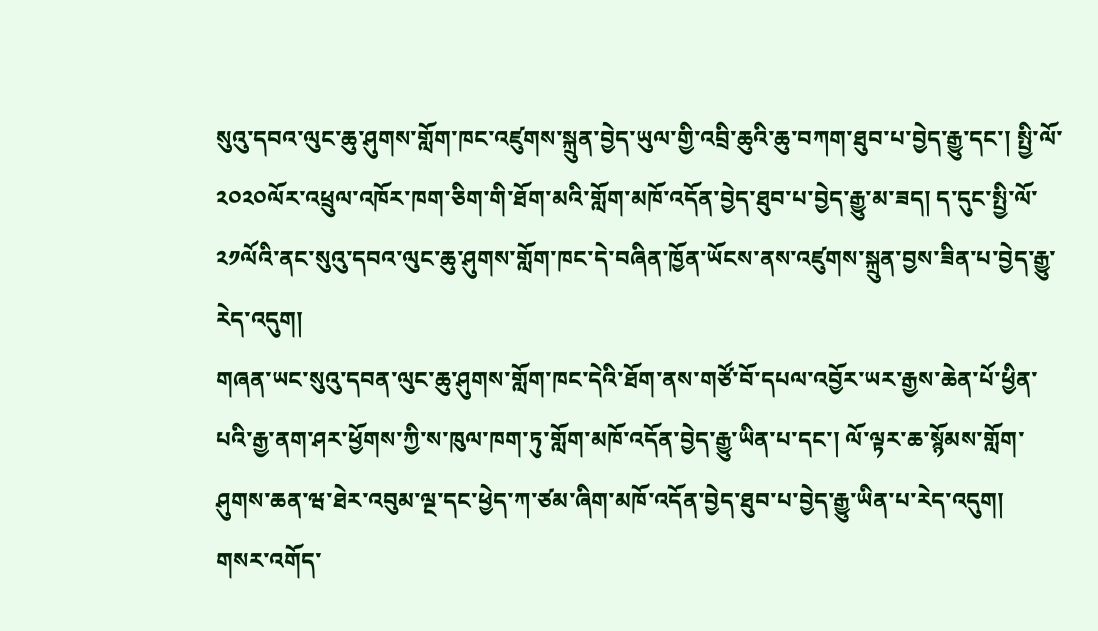སུའུ་དབའ་ལུང་ཆུ་ཤུགས་གློག་ཁང་འཛུགས་སྐྲུན་བྱེད་ཡུལ་གྱི་འབྲི་ཆུའི་ཆུ་བཀག་ཐུབ་པ་བྱེད་རྒྱུ་དང་། སྤྱི་ལོ་༢༠༢༠ལོར་འཕྲུལ་འཁོར་ཁག་ཅིག་གི་ཐོག་མའི་གློག་མཁོ་འདོན་བྱེད་ཐུབ་པ་བྱེད་རྒྱུ་མ་ཟད། ད་དུང་སྤྱི་ལོ་༢༡ལོའི་ནང་སུའུ་དབའ་ལུང་ཆུ་ཤུགས་གློག་ཁང་དེ་བཞིན་ཁྱོན་ཡོངས་ནས་འཛུགས་སྐྲུན་བྱས་ཟིན་པ་བྱེད་རྒྱུ་རེད་འདུག།
གཞན་ཡང་སུའུ་དབན་ལུང་ཆུ་ཤུགས་གློག་ཁང་དེའི་ཐོག་ནས་གཙོ་བོ་དཔལ་འབྱོར་ཡར་རྒྱས་ཆེན་པོ་ཕྱིན་པའི་རྒྱ་ནག་ཤར་ཕྱོགས་ཀྱི་ས་ཁུལ་ཁག་ཏུ་གློག་མཁོ་འདོན་བྱེད་རྒྱུ་ཡིན་པ་དང་། ལོ་ལྟར་ཆ་སྙོམས་གློག་ཤུགས་ཆན་ཝ་ཐེར་འབུམ་ལྔ་དང་ཕྱེད་ཀ་ཙམ་ཞིག་མཁོ་འདོན་བྱེད་ཐུབ་པ་བྱེད་རྒྱུ་ཡིན་པ་རེད་འདུག།
གསར་འགོད་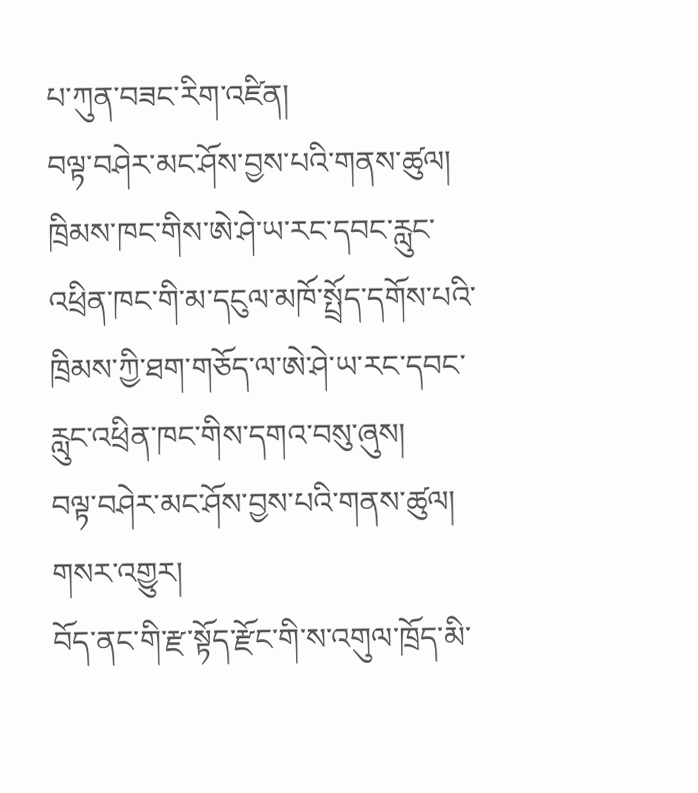པ་ཀུན་བཟང་རིག་འཛིན།
བལྟ་བཤེར་མང་ཤོས་བྱས་པའི་གནས་ཚུལ།
ཁྲིམས་ཁང་གིས་ཨེ་ཤེ་ཡ་རང་དབང་རླུང་འཕྲིན་ཁང་གི་མ་དངུལ་མཁོ་སྤྲོད་དགོས་པའི་ཁྲིམས་ཀྱི་ཐག་གཅོད་ལ་ཨེ་ཤེ་ཡ་རང་དབང་རླུང་འཕྲིན་ཁང་གིས་དགའ་བསུ་ཞུས།
བལྟ་བཤེར་མང་ཤོས་བྱས་པའི་གནས་ཚུལ།
གསར་འགྱུར།
བོད་ནང་གི་རྫ་སྟོད་རྫོང་གི་ས་འགུལ་ཁྲོད་མི་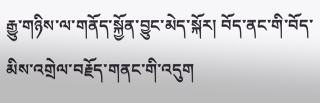རྒྱུ་གཉིས་ལ་གནོད་སྐྱོན་བྱུང་མེད་སྐོར། བོད་ནང་གི་བོད་མིས་འགྲེལ་བརྗོད་གནང་གི་འདུག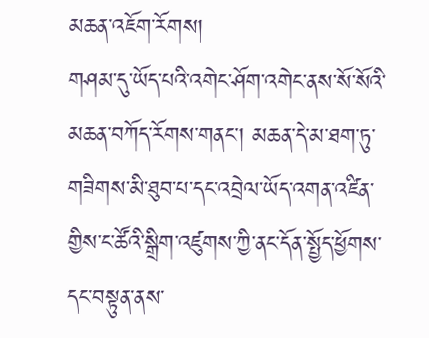མཆན་འཇོག་རོགས།
གཤམ་དུ་ཡོད་པའི་འགེང་ཤོག་འགེང་ནས་སོ་སོའི་མཆན་བཀོད་རོགས་གནང་། མཆན་དེ་མ་ཐག་ཏུ་གཟིགས་མི་ཐུབ་པ་དང་འབྲེལ་ཡོད་འགན་འཛིན་གྱིས་ང་ཚོའི་སྒྲིག་འཛུགས་ཀྱི་ནང་དོན་སྤྱོད་ཕྱོགས་དང་བསྟུན་ནས་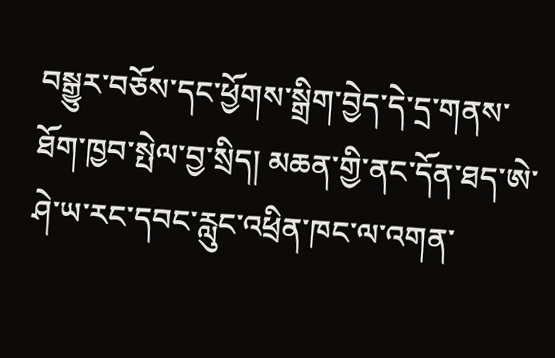བསྒྱུར་བཅོས་དང་ཕྱོགས་སྒྲིག་བྱེད་དེ་དྲ་གནས་ཐོག་ཁྱབ་སྤེལ་བྱ་སྲིད། མཆན་གྱི་ནང་དོན་ཐད་ཨེ་ཤེ་ཡ་རང་དབང་རླུང་འཕྲིན་ཁང་ལ་འགན་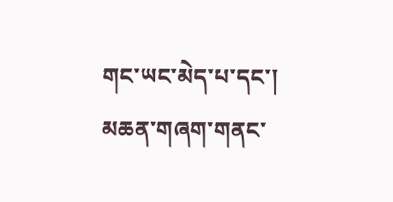གང་ཡང་མེད་པ་དང་། མཆན་གཞག་གནང་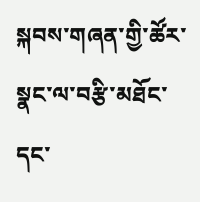སྐབས་གཞན་གྱི་ཚོར་སྣང་ལ་བརྩི་མཐོང་དང་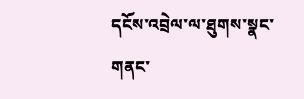དངོས་འབྲེལ་ལ་ཐུགས་སྣང་གནང་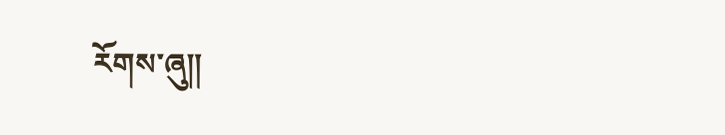རོགས་ཞུ༎